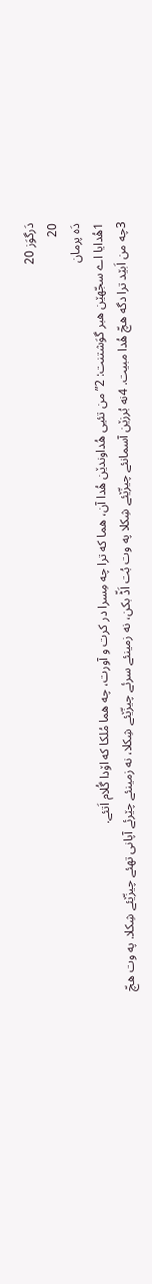دَرگوَز 20
20
دَه پرمان
1هُدایا اے سجّهێن هبر گوَشتنت: 2”من تئیی هُداوندێن هُدا آن، هما که ترا چه مِسرا در کرت و آورت، چه هما مُلکا که اۆدا گُلام اَتئے.
3چه من اَبێد ترا دگه هچّ هُدا مبیت. 4نه بُرزێن آسمانئے چیزّێئے شِکلا په وت بُت اَڈّ بکن، نه زمینئے سرئے چیزّێئے شِکلا، نه زمینئے چێرئے آپانی تهئے چیزّێئے شِکلا. په وت هچّ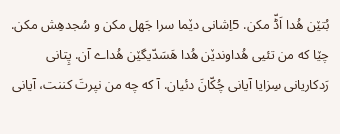بُتێن هُدا اَڈّ مکن. 5اِشانی دێما سرا جَهل مکن و سُجدهِش مکن. چێا که من تئیی هُداوندێن هُدا هَسَدّیگێن هُداے آن. پِتانی رَدکاریانی سِزایا آیانی چُکّانَ دئیان. آ که چه من نپرتَ کننت، آیانی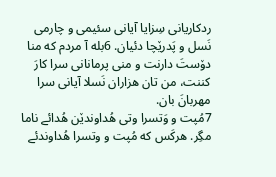ردکاریانی سِزایا آیانی سئیمی و چارمی نَسل و پَدرێچا دئیان. 6بله آ مردم که منا دۆستَ دارنت و منی پرمانانی سرا کارَ کننت، من تان هزاران نَسلا آیانی سرا مهربانَ بان.
7مُپت و وَتسرا وتی هُداوندێن هُدائے ناما مگِر. هرکَس که مُپت و وتسرا هُداوندئے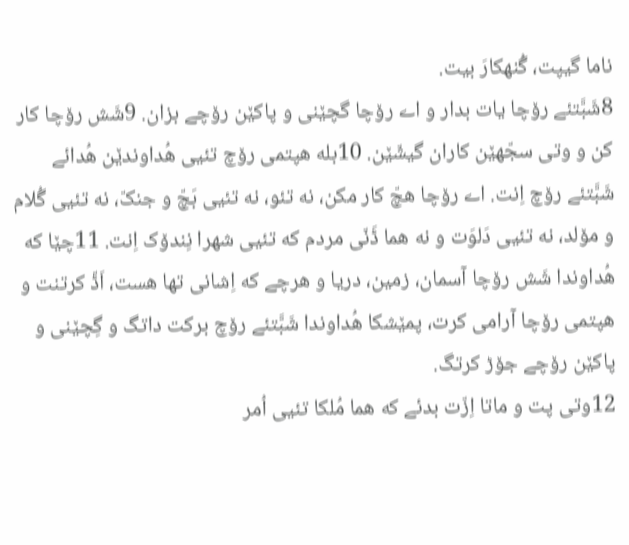ناما گیپت، گُنهکارَ بیت.
8شَبَّتئے رۆچا یات بدار و اے رۆچا گچێنی و پاکێن رۆچے بزان. 9شَش رۆچا کار کن و وتی سجّهێن کاران گیشّێن. 10بله هپتمی رۆچ تئیی هُداوندێن هُدائے شَبَّتئے رۆچ اِنت. اے رۆچا هچّ کار مکن، نه تئو، نه تئیی بَچّ و جنکّ، نه تئیی گُلام و مۆلد، نه تئیی دَلوَت و نه هما ڈَنّی مردم که تئیی شهرا نِندۆک اِنت. 11چێا که هُداوندا شَش رۆچا آسمان، زمین، دریا و هرچے که اِشانی تها هست، اَڈّ کرتنت و هپتمی رۆچا آرامی کرت، پمێشکا هُداوندا شَبَّتئے رۆچ برکت داتگ و گِچێنی و پاکێن رۆچے جۆڑ کرتگ.
12وتی پت و ماتا اِزّت بدئے که هما مُلکا تئیی اُمر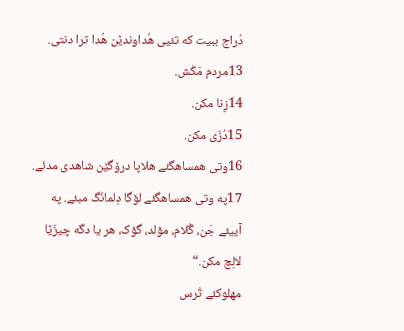دْراج ببیت که تئیی هُداوندێن هُدا ترا دنتی.
13مردم مَکُش.
14زِنا مکن.
15دُزّی مکن.
16وتی همساهگئے هلاپا درۆگێن شاهدی مدئے.
17په وتی همساهگئے لۆگا دِلمانَگ مبئے. په آییئے جَن، گُلام، مۆلد، گۆک، هر یا دگه چیزّێا لالِچ مکن.“
مهلوکئے تُرس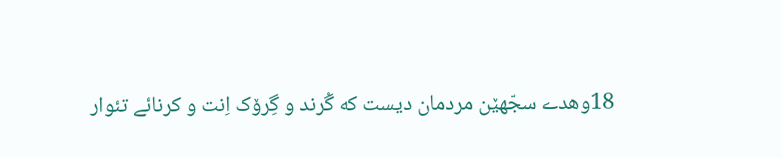18وهدے سجّهێن مردمان دیست که گْرند و گِرۆک اِنت و کرنائے تئوار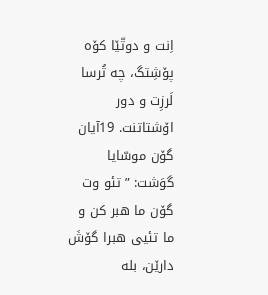اِنت و دوتّێا کۆه پۆشِتگ، چه تُرسا لَرزِت و دور اۆشتاتنت. 19آیان گۆن موسّایا گوَشت: ”تئو وت گۆن ما هبر کن و ما تئیی هبرا گۆشَ دارێن، بله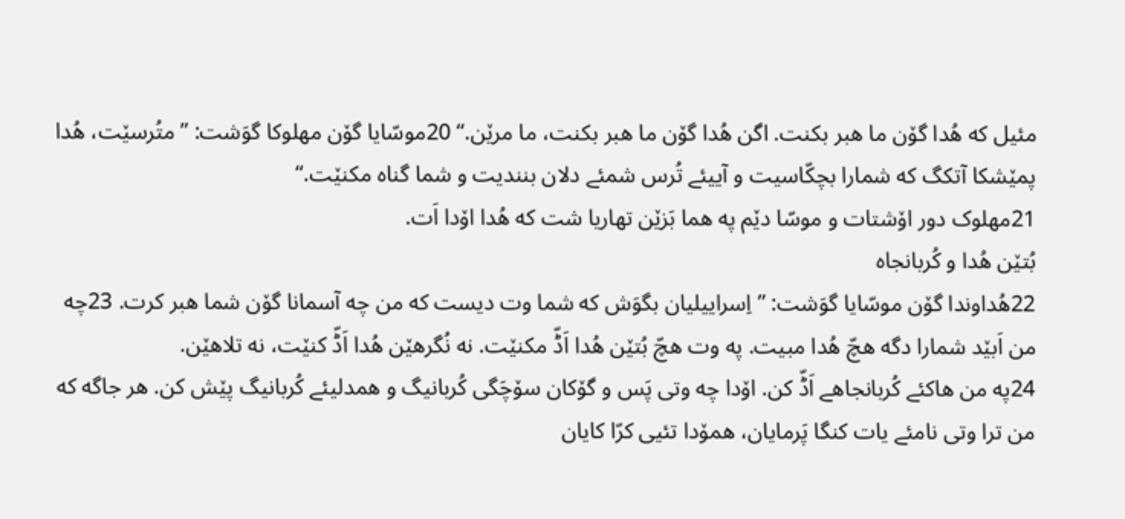مئیل که هُدا گۆن ما هبر بکنت. اگن هُدا گۆن ما هبر بکنت، ما مرێن.“ 20موسّایا گۆن مهلوکا گوَشت: ”متُرسێت، هُدا پمێشکا آتکگ که شمارا بچکّاسیت و آییئے تُرس شمئے دلان بنندیت و شما گناه مکنێت.“
21مهلوک دور اۆشتات و موسّا دێم په هما بَزێن تهاریا شت که هُدا اۆدا اَت.
بُتێن هُدا و کُربانجاه
22هُداوندا گۆن موسّایا گوَشت: ”اِسراییلیان بگوَش که شما وت دیست که من چه آسمانا گۆن شما هبر کرت. 23چه من اَبێد شمارا دگه هچّ هُدا مبیت. په وت هچّ بُتێن هُدا اَڈّ مکنێت. نه نُگرهێن هُدا اَڈّ کنێت، نه تلاهێن.
24په من هاکئے کُربانجاهے اَڈّ کن. اۆدا چه وتی پَس و گۆکان سۆچَگی کُربانیگ و همدلیئے کُربانیگ پێش کن. هر جاگه که من ترا وتی نامئے یات کنگا پَرمایان، همۆدا تئیی کرّا کایان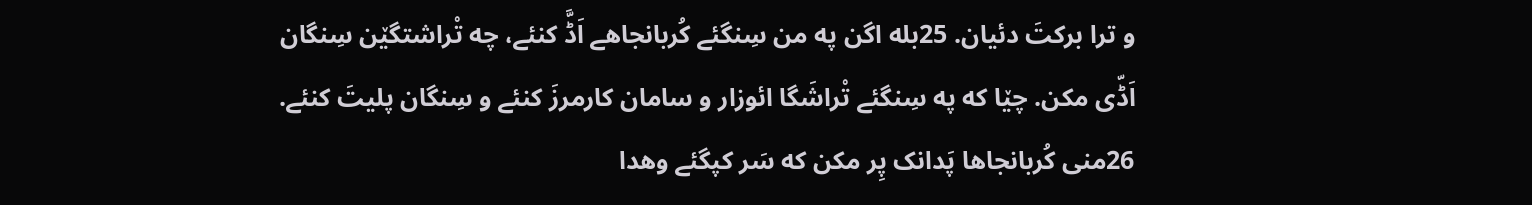و ترا برکتَ دئیان. 25بله اگن په من سِنگئے کُربانجاهے اَڈَّ کنئے، چه تْراشتگێن سِنگان اَڈّی مکن. چێا که په سِنگئے تْراشَگا ائوزار و سامان کارمرزَ کنئے و سِنگان پلیتَ کنئے. 26منی کُربانجاها پَدانک پِر مکن که سَر کپگئے وهدا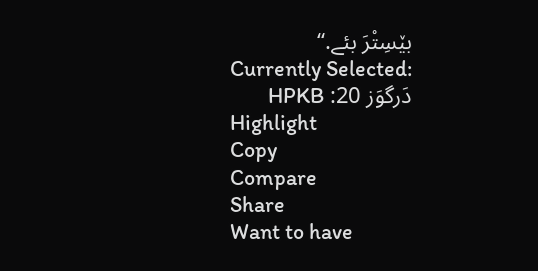بێسِتْرَ بئے.“
Currently Selected:
دَرگوَز 20: HPKB
Highlight
Copy
Compare
Share
Want to have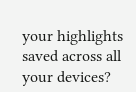your highlights saved across all your devices?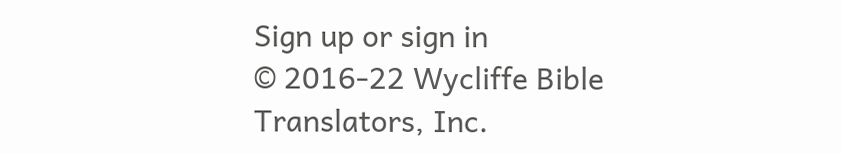Sign up or sign in
© 2016-22 Wycliffe Bible Translators, Inc.